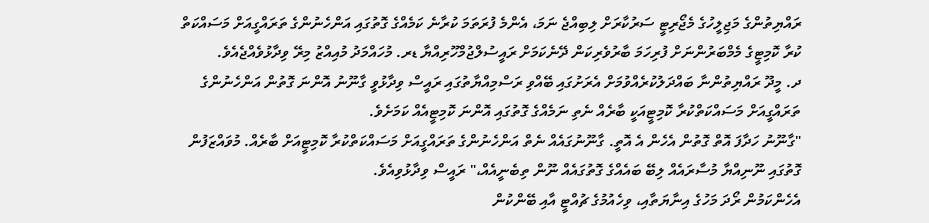ރައްޔިތުންގެ މަޖިލީހުގެ މެޖޯރިޓީ ސަރުކާރަށް ލިބިއްޖެ ނަމަ، އެންމެ ފުރަތަމަ ކުރާނެ ކަމެއްގެ ގޮތުގައި އަންހެނުންގެ ތަރައްގީއަށް މަސައްކަތް ކުރާ ކޮމިޓީގެ މެމްބަރުންނަށް ފުރިހަމަ ބާރުވެރިކަން ދޭނެކަމަށް ރައީސުލްޖުމްހޫރިއްޔާ ޑރ. މުހައްމަދު މުއިއްޒު މިރޭ ވިދާޅުވެއްޖެއެވެ.
ދ. މީދޫ ރައްޔިތުންނާ ބައްދަލުކުރެއްވުމަށް އެރަށުގައި ބޭއްވި ރަސްމިއްޔާތުގައި ރައީސް ވިދާޅުވީ ގާނޫނު އޮންނަ ގޮތުން އަންހެނުންގެ ތަރައްގީއަށް މަސައްކަތްކުރާ ކޮމިޓީއަކީ ބާރެއް ނެތި ނަމެއްގެ ގޮތުގައި އޮންނަ ކޮމިޓީއެއް ކަމަށެވެ.
"ގާނޫނު ހަދާފަ އޮތް ގޮތުން އެހެން އެ އޮތީ. ގާނޫނުގައެއް ނެތް އަންހެނުންގެ ތަރައްގީއަށް މަސައްކަތްކުރާ ކޮމިޓީއަށް ބާރެއް. މުވައްޒަފުން ގޮތުގައި ނޫނިއްޔާ މުސާރައެއް ލިބޭ ބައެއްގެ ގޮތުގައެއް ނޫން ތިބެނީއެއް،" ރައީސް ވިދާޅުވިއެވެ.
އެހެންކަމުން ރޯދަ މަހުގެ އިނާޔަތާއި، ވިހެއުމުގެ ޗުއްޓީ އާއި ބޭންކުން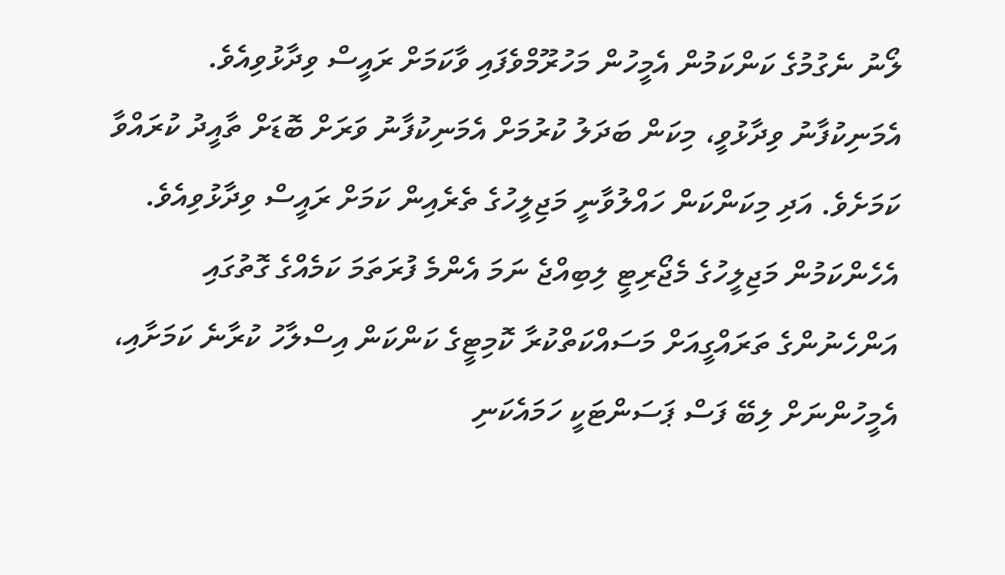ލޯނު ނެގުމުގެ ކަންކަމުން އެމީހުން މަހުރޫމްވެފައި ވާކަމަށް ރައީސް ވިދާޅުވިއެވެ. އެމަނިކުފާނު ވިދާޅުވީ، މިކަން ބަދަލު ކުރުމަށް އެމަނިކުފާނު ވަރަށް ބޮޑަށް ތާއީދު ކުރައްވާ ކަމަށެވެ. އަދި މިކަންކަން ހައްލުވާނީ މަޖިލީހުގެ ތެރެއިން ކަމަށް ރައީސް ވިދާޅުވިއެވެ.
އެހެންކަމުން މަޖިލީހުގެ މެޖޯރިޓީ ލިބިއްޖެ ނަމަ އެންމެ ފުރަތަމަ ކަމެއްގެ ގޮތުގައި އަންހެނުންގެ ތަރައްގީއަށް މަސައްކަތްކުރާ ކޮމިޓީގެ ކަންކަން އިސްލާހު ކުރާނެ ކަމަށާއި، އެމީހުންނަށް ލިބޭ ފަސް ޕަސަންޓަކީ ހަމައެކަނި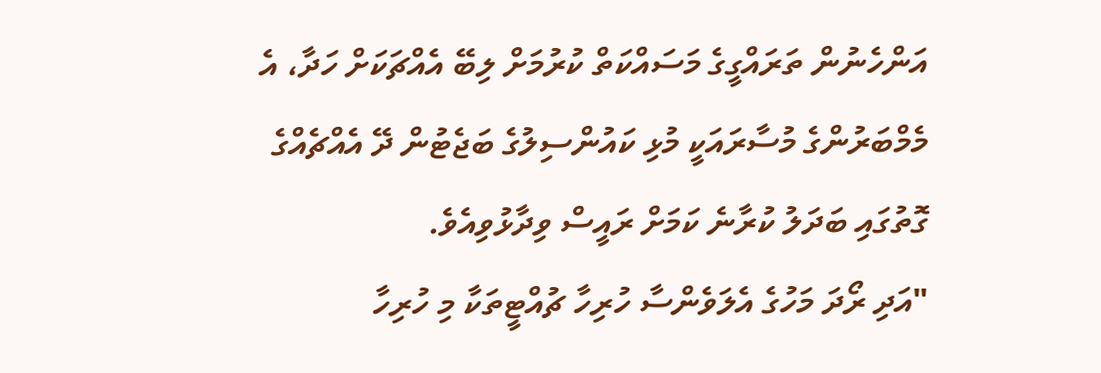އަންހެނުން ތަރައްގީގެ މަސައްކަތް ކުރުމަށް ލިބޭ އެއްޗަކަށް ހަދާ، އެ މެމްބަރުންގެ މުސާރައަކީ މުޅި ކައުންސިލުގެ ބަޖެޓުން ދޭ އެއްޗެއްގެ ގޮތުގައި ބަދަލު ކުރާނެ ކަމަށް ރައީސް ވިދާޅުވިއެވެ.
"އަދި ރޯދަ މަހުގެ އެލަވެންސާ ހުރިހާ ޗުއްޓީތަކާ މި ހުރިހާ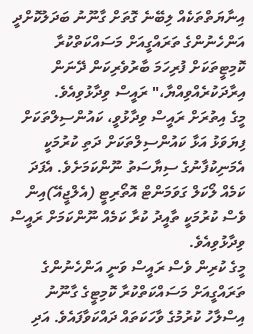އިނާޔަތްތަކެއް ލިބޭނެ ގޮތަށް ގާނޫނު ބަދަލުކޮށްދީ އަންހެނުންގެ ތަރައްގީއަށް މަސައްކަތްކުރާ ކޮމިޓީތަކަށް ފުރިހަމަ ބާރުވެރިކަން ދޭނަން އިރާދަކުރެއްވިއްޔާ،" ރައީސް ވިދާޅުވިއެވެ.
މީގެ އިތުރަށް ރައީސް ވިދާޅުވީ، ކައުންސިލްތަކަށް ފިޔަވަޅު އަޅާ ކައުންސިލްތަކަށް ދަތި ކުރުމަކީ އެމަނިކުފާނުގެ ސިޔާސަތު ނޫންކަމަށެވެ. އެފަދަ ކަމެއް ލޯކަލް ގަވަމަންޓް އޮތޯރިޓީ (އެލްޖީއޭ)އިން ވެސް ކުރުމަކީ ތާއީދު ކުރާ ކަމެއް ނޫންކަމަށް ރައީސް ވިދާޅުވިއެވެ.
މީގެ ކުރިން ވެސް ރައީސް ވަނީ އަންހެނުންގެ ތަރައްގީއަށް މަސައްކަތްކުރާ ކޮމިޓީގެ ގާނޫނު އިސްލާހު ކުރުމުގެ ވާހަކަތައް ދައްކަވާފައެވެ. އަދި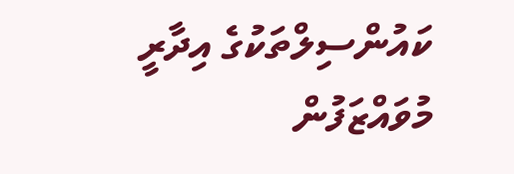ކައުންސިލްތަކުގެ އިދާރީ މުވައްޒަފުން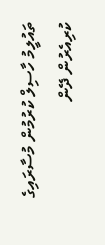ތައުލީމު ހާސިލް ކުރުމުން މުސާރައިގެ ކުރިއެރުން ދޭން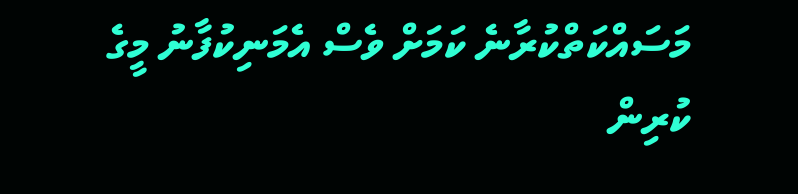މަސައްކަތްކުރާނެ ކަމަށް ވެސް އެމަނިކުފާނު މީގެ ކުރިން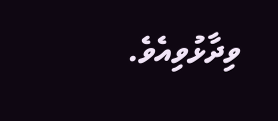ވިދާޅުވިއެވެ.